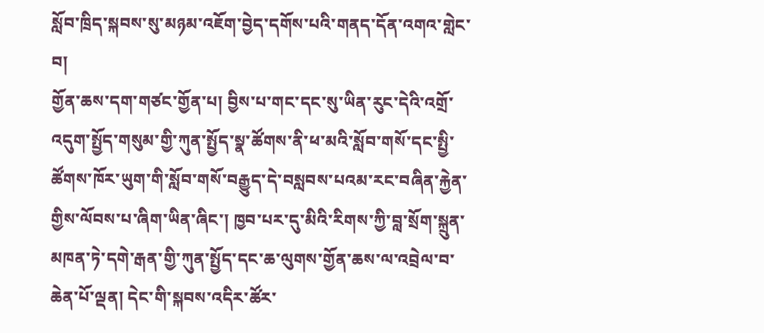སློབ་ཁྲིད་སྐབས་སུ་མཉམ་འཇོག་བྱེད་དགོས་པའི་གནད་དོན་འགའ་གླེང་བ།
གྱོན་ཆས་དག་གཙང་གྱོན་པ། བྱིས་པ་གང་དང་སུ་ཡིན་རུང་དེའི་འགྲོ་འདུག་སྤྱོད་གསུམ་གྱི་ཀུན་སྤྱོད་སྣ་ཚོགས་ནི་ཕ་མའི་སློབ་གསོ་དང་སྤྱི་ཚོགས་ཁོར་ཡུག་གི་སློབ་གསོ་བརྒྱུད་དེ་བསླབས་པའམ་རང་བཞིན་རྐྱེན་གྱིས་ལོབས་པ་ཞིག་ཡིན་ཞིང་། ཁྱབ་པར་དུ་མིའི་རིགས་ཀྱི་བླ་སྲོག་སྐྲུན་མཁན་ཏེ་དགེ་རྒན་གྱི་ཀུན་སྤྱོད་དང་ཆ་ལུགས་གྱོན་ཆས་ལ་འབྲེལ་བ་ཆེན་པོ་ལྡན། དེང་གི་སྐབས་འདིར་ཚོར་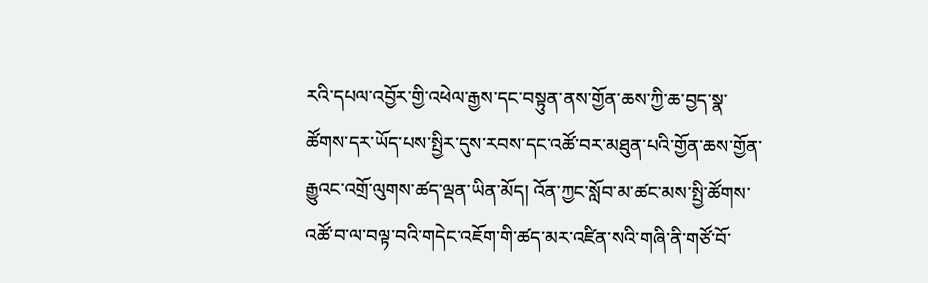རའི་དཔལ་འབྱོར་གྱི་འཕེལ་རྒྱས་དང་བསྟུན་ནས་གྱོན་ཆས་ཀྱི་ཆ་བྱད་སྣ་ཚོགས་དར་ཡོད་པས་སྤྱིར་དུས་རབས་དང་འཚོ་བར་མཐུན་པའི་གྱོན་ཆས་གྱོན་རྒྱུའང་འགྲོ་ལུགས་ཚད་ལྡན་ཡིན་མོད། འོན་ཀྱང་སློབ་མ་ཚང་མས་སྤྱི་ཚོགས་འཚོ་བ་ལ་བལྟ་བའི་གདེང་འཇོག་གི་ཚད་མར་འཛིན་སའི་གཞི་ནི་གཙོ་བོ་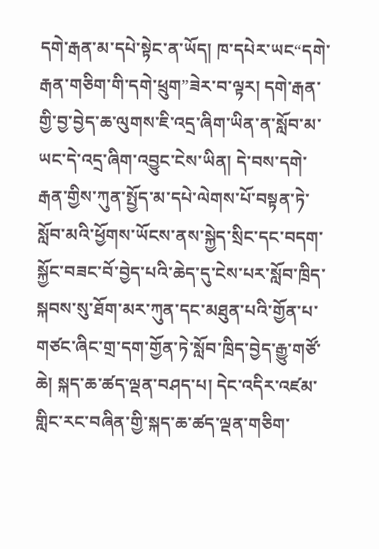དགེ་རྒན་མ་དཔེ་སྟེང་ན་ཡོད། ཁ་དཔེར་ཡང“དགེ་རྒན་གཅིག་གི་དགེ་ཕྲུག”ཟེར་བ་ལྟར། དགེ་རྒན་གྱི་བྱ་བྱེད་ཆ་ལུགས་ཇི་འདྲ་ཞིག་ཡིན་ན་སློབ་མ་ཡང་དེ་འདྲ་ཞིག་འབྱུང་ངེས་ཡིན། དེ་བས་དགེ་རྒན་གྱིས་ཀུན་སྤྱོད་མ་དཔེ་ལེགས་པོ་བསྟན་ཏེ་སློབ་མའི་ཕྱོགས་ཡོངས་ནས་སྐྱེད་སྲིང་དང་བདག་སྐྱོང་བཟང་བོ་བྱེད་པའི་ཆེད་དུ་ངེས་པར་སློབ་ཁྲིད་སྐབས་སུ་ཐོག་མར་ཀུན་དང་མཐུན་པའི་གྱོན་པ་གཙང་ཞིང་གྲ་དག་གྱོན་ཏེ་སློབ་ཁྲིད་བྱེད་རྒྱུ་གཙོ་ཆེ། སྐད་ཆ་ཚད་ལྡན་བཤད་པ། དེང་འདིར་འཛམ་གླིང་རང་བཞིན་གྱི་སྐད་ཆ་ཚད་ལྡན་གཅིག་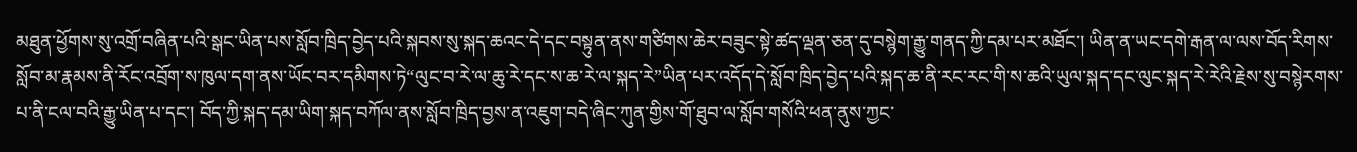མཐུན་ཕྱོགས་སུ་འགྲོ་བཞིན་པའི་སྒང་ཡིན་པས་སློབ་ཁྲིད་བྱེད་པའི་སྐབས་སུ་སྐད་ཆའང་དེ་དང་བསྟུན་ནས་གཙིགས་ཆེར་བཟུང་སྟེ་ཚད་ལྡན་ཅན་དུ་བསྙེག་རྒྱུ་གནད་ཀྱི་དམ་པར་མཐོང་། ཡིན་ན་ཡང་དགེ་རྒན་ལ་ལས་བོད་རིགས་སློབ་མ་རྣམས་ནི་རོང་འབྲོག་ས་ཁུལ་དག་ནས་ཡོང་བར་དམིགས་ཏེ“ལུང་བ་རེ་ལ་ཆུ་རེ་དང་ས་ཆ་རེ་ལ་སྐད་རེ”ཡིན་པར་འདོད་དེ་སློབ་ཁྲིད་བྱེད་པའི་སྐད་ཆ་ནི་རང་རང་གི་ས་ཆའི་ཡུལ་སྐད་དང་ལུང་སྐད་རེ་རེའི་རྗེས་སུ་བསྙེརགས་པ་ནི་ངལ་བའི་རྒྱུ་ཡིན་པ་དང་། བོད་ཀྱི་སྐད་དམ་ཡིག་སྐད་བཀོལ་ནས་སློབ་ཁྲིད་བྱས་ན་འཇུག་བདེ་ཞིང་ཀུན་གྱིས་གོ་ཐུབ་ལ་སློབ་གསོའི་ཕན་ནུས་ཀྱང་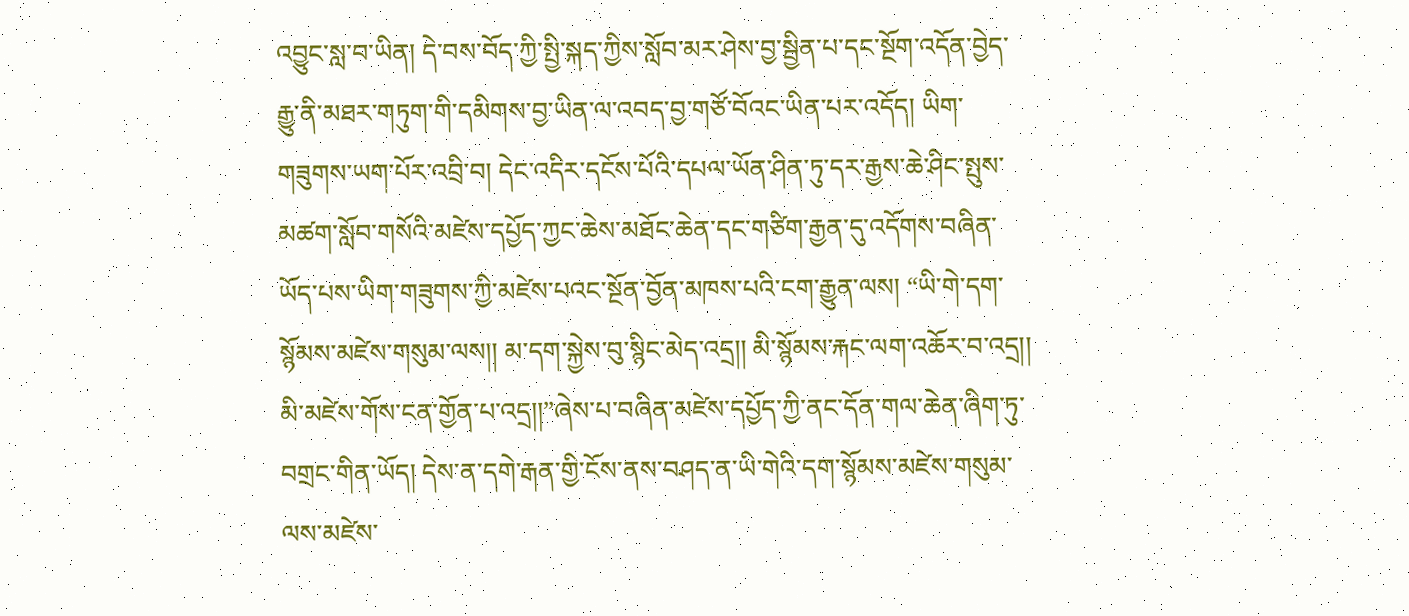འབྱུང་སླ་བ་ཡིན། དེ་བས་བོད་ཀྱི་སྤྱི་སྐད་ཀྱིས་སློབ་མར་ཤེས་བྱ་སྦྱིན་པ་དང་སྔོག་འདོན་བྱེད་རྒྱུ་ནི་མཐར་གཏུག་གི་དམིགས་བྱ་ཡིན་ལ་འབད་བྱ་གཙོ་བོའང་ཡིན་པར་འདོད། ཡིག་གཟུགས་ཡག་པོར་འབྲི་བ། དེང་འདིར་དངོས་པོའི་དཔལ་ཡོན་ཤིན་ཏུ་དར་རྒྱས་ཆེ་ཤིང་སྤུས་མཚག་སློབ་གསོའི་མཛེས་དཔྱོད་ཀྱང་ཆེས་མཐོང་ཆེན་དང་གཙིག་རྒྱན་དུ་འདོགས་བཞིན་ཡོད་པས་ཡིག་གཟུགས་ཀྱི་མཛེས་པའང་སྔོན་བྱོན་མཁས་པའི་ངག་རྒྱུན་ལས། “ཡི་གེ་དག་སྙོམས་མཛེས་གསུམ་ལས།། མ་དག་སྐྱེས་བུ་སྙིང་མེད་འདྲ།། མི་སྙོམས་རྐང་ལག་འཆོར་བ་འདྲ།། མི་མཛེས་གོས་ངན་གྱོན་པ་འདྲ།།”ཞེས་པ་བཞིན་མཛེས་དཔྱོད་ཀྱི་ནང་དོན་གལ་ཆེན་ཞིག་ཏུ་བགྲང་གིན་ཡོད། དེས་ན་དགེ་རྒན་གྱི་ངོས་ནས་བཤད་ན་ཡི་གེའི་དག་སྙོམས་མཛེས་གསུམ་ལས་མཛེས་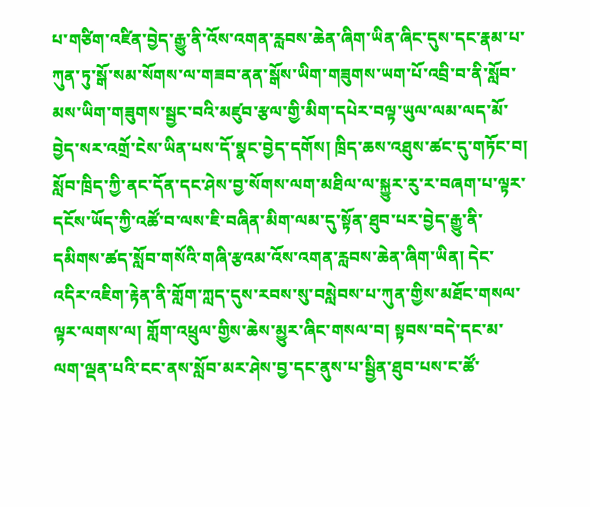པ་གཙིག་འཛིན་བྱེད་རྒྱུ་ནི་འོས་འགན་རླབས་ཆེན་ཞིག་ཡིན་ཞིང་དུས་དང་རྣམ་པ་ཀུན་ཏུ་སྒོ་སམ་སོགས་ལ་གཟབ་ནན་སྒོས་ཡིག་གཟུགས་ཡག་པོ་འབྲི་བ་ནི་སློབ་མས་ཡིག་གཟུགས་སྦྱང་བའི་མཛུབ་རྩལ་གྱི་མིག་དཔེར་བལྟ་ཡུལ་ལམ་ལད་མོ་བྱེད་སར་འགྲོ་ངེས་ཡིན་པས་དོ་སྣང་བྱེད་དགོས། ཁྲིད་ཆས་འཐུས་ཚང་དུ་གཏོང་བ། སློབ་ཁྲིད་ཀྱི་ནང་དོན་དང་ཤེས་བྱ་སོགས་ལག་མཐིལ་ལ་སྐྱུར་རུ་ར་བཞག་པ་ལྟར་དངོས་ཡོད་ཀྱི་འཚོ་བ་ལས་ཇི་བཞིན་མིག་ལམ་དུ་སྟོན་ཐུབ་པར་བྱེད་རྒྱུ་ནི་དམིགས་ཚད་སློབ་གསོའི་གཞི་རྩའམ་འོས་འགན་རླབས་ཆེན་ཞིག་ཡིན། དེང་འདིར་འཇིག་རྟེན་ནི་གློག་ཀླད་དུས་རབས་སུ་བསླེབས་པ་ཀུན་གྱིས་མཐོང་གསལ་ལྟར་ལགས་ལ། གློག་འཕྲུལ་གྱིས་ཆེས་མྱུར་ཞིང་གསལ་བ། སྟབས་བདེ་དང་མ་ལག་ལྡན་པའི་ངང་ནས་སློབ་མར་ཤེས་བྱ་དང་ནུས་པ་སྦྱིན་ཐུབ་པས་ང་ཚོ་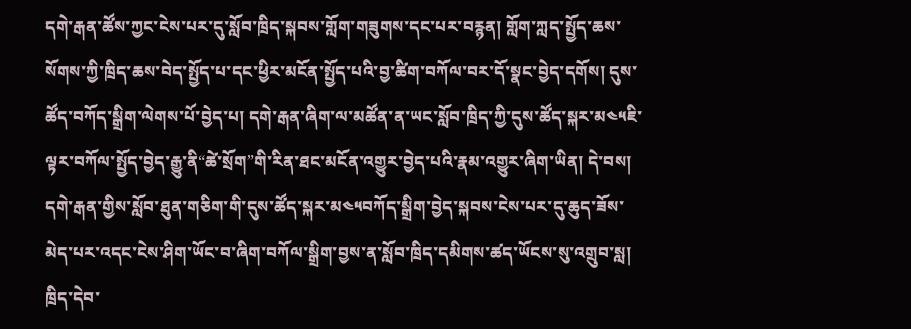དགེ་རྒན་ཚོས་ཀྱང་ངེས་པར་དུ་སློབ་ཁྲིད་སྐབས་གློག་གཟུགས་དང་པར་བརྙན། གློག་ཀླད་སྤྱོད་ཆས་སོགས་ཀྱི་ཁྲིད་ཆས་བེད་སྤྱོད་པ་དང་ཕྱིར་མངོན་སྤྱོད་པའི་བྱ་ཚིག་བཀོལ་བར་དོ་སྣང་བྱེད་དགོས། དུས་ཚོད་བཀོད་སྒྲིག་ལེགས་པོ་བྱེད་པ། དགེ་རྒན་ཞིག་ལ་མཚོན་ན་ཡང་སློབ་ཁྲིད་ཀྱི་དུས་ཚོད་སྐར་མ༤༥ཇི་ལྟར་བཀོལ་སྤྱོད་བྱེད་རྒྱུ་ནི“ཚེ་སྲོག”གི་རིན་ཐང་མངོན་འགྱུར་བྱེད་པའི་རྣམ་འགྱུར་ཞིག་ཡིན། དེ་བས། དགེ་རྒན་གྱིས་སློབ་ཐུན་གཅིག་གི་དུས་ཚོད་སྐར་མ༤༥བཀོད་སྒྲིག་བྱེད་སྐབས་ངེས་པར་དུ་ཆུད་ཟོས་མེད་པར་འདང་ངེས་ཤིག་ཡོང་བ་ཞིག་བཀོལ་སྒྲིག་བྱས་ན་སློབ་ཁྲིད་དམིགས་ཚད་ཡོངས་སུ་འགྲུབ་སླ། ཁྲིད་དེབ་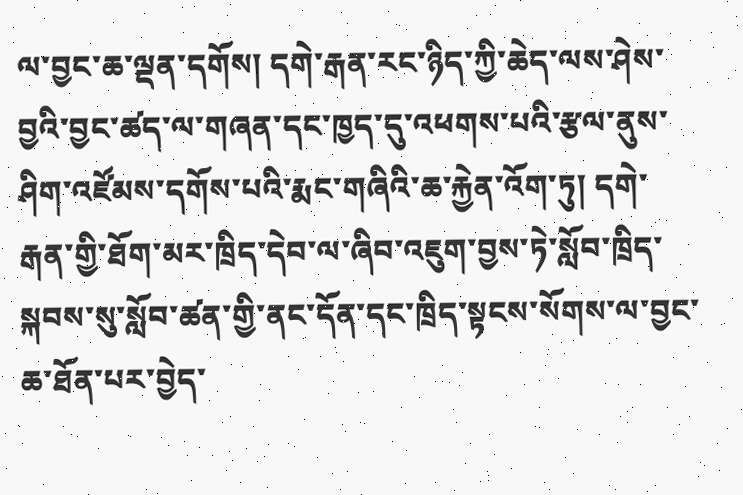ལ་བྱང་ཆ་ལྡན་དགོས། དགེ་རྒན་རང་ཉིད་ཀྱི་ཆེད་ལས་ཤེས་བྱའི་བྱང་ཚད་ལ་གཞན་དང་ཁྱད་དུ་འཕགས་པའི་རྩལ་ནུས་ཤིག་འཛོམས་དགོས་པའི་རྨང་གཞིའི་ཆ་རྐྱེན་འོག་ཏུ། དགེ་རྒན་གྱི་ཐོག་མར་ཁྲིད་དེབ་ལ་ཞིབ་འཇུག་བྱས་ཏེ་སློབ་ཁྲིད་སྐབས་སུ་སློབ་ཚན་གྱི་ནང་དོན་དང་ཁྲིད་སྟངས་སོགས་ལ་བྱང་ཆ་ཐོན་པར་བྱེད་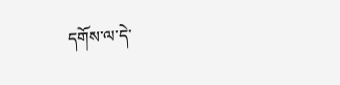དགོས་ལ་དེ་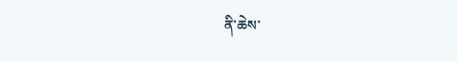ནི་ཆེས་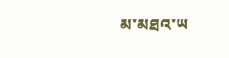མ་མཐའ་ཡ